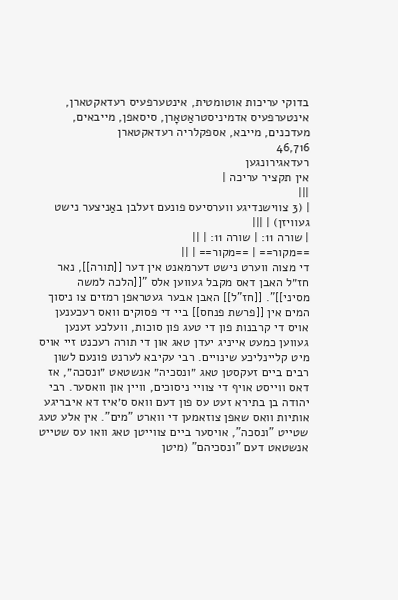בדוקי עריכות אוטומטית, אינטערפעיס רעדאקטארן, אינטערפעיס אדמיניסטראַטאָרן, סיסאפן, מייבאים, מעדכנים, מייבא, אספקלריה רעדאקטארן
46,716
רעדאגירונגען
אין תקציר עריכה |
|||
| (3 צווישנדיגע ווערסיעס פונעם זעלבן באַניצער נישט געוויזן) | |||
| שורה 11: | שורה 11: | ||
==מקור== | ==מקור== | ||
די מצוה ווערט נישט דערמאנט אין דער [[תורה]], נאר חז״ל האבן דאס מקבל געווען אלס "[[הלכה למשה מסיני]]". [[חז"ל]] האבן אבער געטראפן רמזים צו ניסוך המים אין [[פרשת פנחס]] ביי די פסוקים וואס רעכענען אויס די קרבנות פון די טעג פון סוכות, וועלכע זענען געווען כמעט אייניג יעדן טאג און די תורה רעכנט זיי אויס מיט קליינליכע שינויים. רבי עקיבא לערנט פונעם לשון רבים ביים זעקסטן טאג ״ונסכיה״ אנשטאט ״ונסכה״, אז דאס ווייסט אויף די צוויי ניסוכים, וויין און וואסער. רבי יהודה בן בתירא זעט עס פון דעם וואס ס׳איז דא איבריגע אותיות וואס שאפן צוזאמען די ווארט "מים". אין אלע טעג שטייט "ונסכה", אויסער ביים צווייטן טאג וואו עס שטייט אנשטאט דעם "ונסכיהם" (מיטן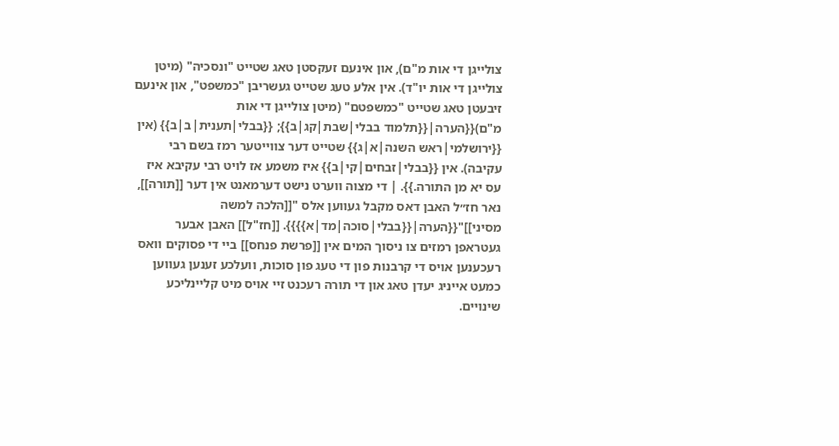צולייגן די אות מ"ם), און אינעם זעקסטן טאג שטייט "ונסכיה" (מיטן צולייגן די אות יו"ד). אין אלע טעג שטייט געשריבן "כמשפט", און אינעם זיבעטן טאג שטייט "כמשפטם" (מיטן צולייגן די אות מ"ם){{הערה|{{תלמוד בבלי|שבת|קג|ב}}; {{בבלי|תענית|ב|ב}} (אין {{ירושלמי|ראש השנה|א|ג}} שטייט דער צווייטער רמז בשם רבי עקיבה). אין {{בבלי|זבחים|קי|ב}} איז משמע אז לויט רבי עקיבא איז עס יא מן התורה.}}. | די מצוה ווערט נישט דערמאנט אין דער [[תורה]], נאר חז״ל האבן דאס מקבל געווען אלס "[[הלכה למשה מסיני]]"{{הערה|{{בבלי|סוכה|מד|א}}}}. [[חז"ל]] האבן אבער געטראפן רמזים צו ניסוך המים אין [[פרשת פנחס]] ביי די פסוקים וואס רעכענען אויס די קרבנות פון די טעג פון סוכות, וועלכע זענען געווען כמעט אייניג יעדן טאג און די תורה רעכנט זיי אויס מיט קליינליכע שינויים.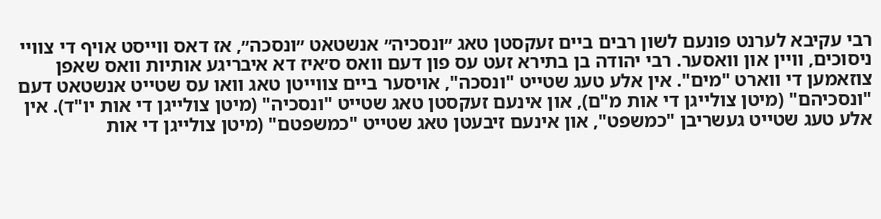רבי עקיבא לערנט פונעם לשון רבים ביים זעקסטן טאג ״ונסכיה״ אנשטאט ״ונסכה״, אז דאס ווייסט אויף די צוויי ניסוכים, וויין און וואסער. רבי יהודה בן בתירא זעט עס פון דעם וואס ס׳איז דא איבריגע אותיות וואס שאפן צוזאמען די ווארט "מים". אין אלע טעג שטייט "ונסכה", אויסער ביים צווייטן טאג וואו עס שטייט אנשטאט דעם "ונסכיהם" (מיטן צולייגן די אות מ"ם), און אינעם זעקסטן טאג שטייט "ונסכיה" (מיטן צולייגן די אות יו"ד). אין אלע טעג שטייט געשריבן "כמשפט", און אינעם זיבעטן טאג שטייט "כמשפטם" (מיטן צולייגן די אות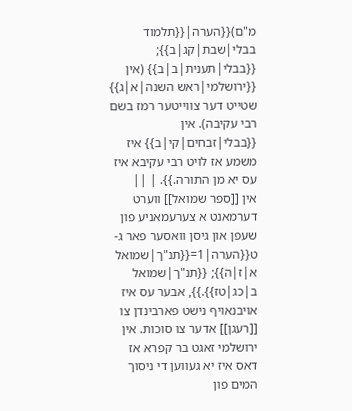מ"ם){{הערה|{{תלמוד בבלי|שבת|קג|ב}}; {{בבלי|תענית|ב|ב}} (אין {{ירושלמי|ראש השנה|א|ג}} שטייט דער צווייטער רמז בשם רבי עקיבה). אין {{בבלי|זבחים|קי|ב}} איז משמע אז לויט רבי עקיבא איז עס יא מן התורה.}}. | ||
אין [[ספר שמואל]] ווערט דערמאנט א צערעמאניע פון שעפן און גיסן וואסער פאר ג-ט{{הערה|1={{תנ"ך|שמואל א|ז|ה}}; {{תנ"ך|שמואל ב|כג|טז}}.}}, אבער עס איז אויבנאויף נישט פארבינדן צו [[רעגן]] אדער צו סוכות. אין ירושלמי זאגט בר קפרא אז דאס איז יא געווען די ניסוך המים פון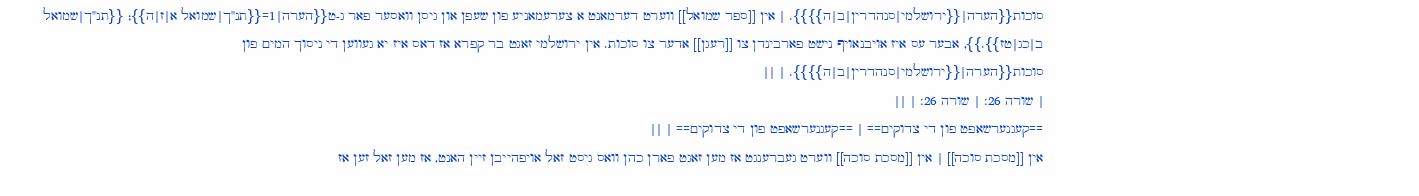סוכות{{הערה|{{ירושלמי|סנהדרין|ב|ה}}}}. | אין [[ספר שמואל]] ווערט דערמאנט א צערעמאניע פון שעפן און גיסן וואסער פאר ג-ט{{הערה|1={{תנ"ך|שמואל א|ז|ה}}; {{תנ"ך|שמואל ב|כג|טז}}.}}, אבער עס איז אויבנאויף נישט פארבינדן צו [[רעגן]] אדער צו סוכות. אין ירושלמי זאגט בר קפרא אז דאס איז יא געווען די ניסוך המים פון סוכות{{הערה|{{ירושלמי|סנהדרין|ב|ה}}}}. | ||
| שורה 26: | שורה 26: | ||
==קעגנערשאפט פון די צדוקים== | ==קעגנערשאפט פון די צדוקים== | ||
אין [[מסכת סוכה]] | אין [[מסכת סוכה]] ווערט געברענגט אז מען זאגט פארן כהן וואס גיסט זאל אויפהייבן זיין האנט, אז מען זאל זען אז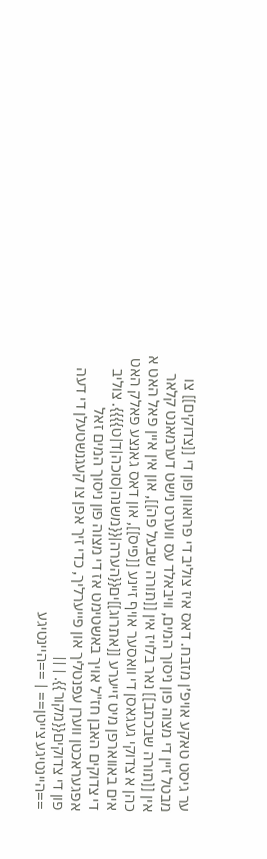ער גיסט טאקע אויפ׳ן מזבח. דאס איז צוליב די פרואוון פון די [[צדוקים]] צו מבטל זיין די מצוה פון ניסוך המים, וויבאלד עס ווערט נישט דערמאנט קלאר אין [[תורה שבכתב]] נאר בלויז אין [[תורה שבעל פה]], און אין איין פאל האט א כהן א צדוקי געגאסן די וואסער אויף זיינע [[פיס]], און דאס גאנצע פאלק האט אים באווארפן מיט זייערע [[אתרוג]]ים{{הערה|{{משנה|סוכה|ד|ט}}}}. צוליב די צדוקים האבן חז"ל אויך באשטימט אז די מצוה פון ניסוך המים זאל אפגעראכטן ווערן עפנטליך און פייערליך, כדי זיך אפן צו קעגנשטעלן די דעה פון די צדוקים{{מקור}}. | ||
==היינטיגע צייטן== | ==היינטיגע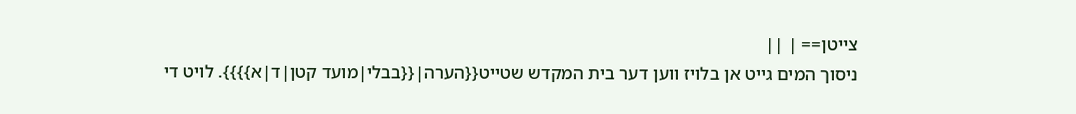צייטן== | ||
ניסוך המים גייט אן בלויז ווען דער בית המקדש שטייט{{הערה|{{בבלי|מועד קטן|ד|א}}}}. לויט די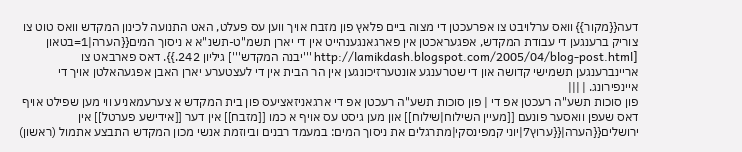דעה{{מקור}} וואס ערלויבט צו אפרעכטן די מצוה ביים פלאץ פון מזבח אויך ווען עס פעלט, האט התנועה לכינון המקדש וואס טוט צו צוריק ברענגען די עבודת המקדש, אפגעראכטן אין פארגאנגענהייט אין די יארן תשמ"ט-תשנ"א א ניסוך המים{{הערה|1=בטאון [http://lamikdash.blogspot.com/2005/04/blog-post.html '''יבנה המקדש'''] גיליון 242.}}. דאס פארבאט צו אריינברענגען תשמישי קדושה און די שטרענגע אונטערזיכונגען אין הר הבית אין די לעצטערע יארן האבן אפגעהאלטן אויך די איינפירונג. | |||
פון סוכות תשע"ה רעכטן אפ די | פון סוכות תשע"ה רעכטן אפ די ארגאניזאציעס פון בית המקדש א צערעמאניע ווי מען שפילט אויף דאס שעפן וואסער פונעם [[מעיין השילוח|שילוח]] און מען גיסט עס אויף א כמו [[מזבח]] אין דער [[אידישע פערטל]] אין ירושלים{{הערה|{{ערוץ7|יוני קמפינסקי|מתרגלים את ניסוך המים: במעמד רבנים וביוזמת אנשי מכון המקדש התבצע אתמול (ראשון)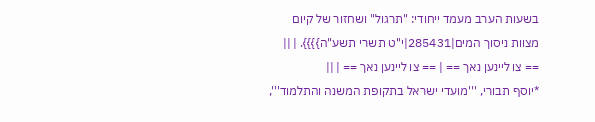בשעות הערב מעמד ייחודי: "תרגול" ושחזור של קיום מצוות ניסוך המים|285431|י"ט תשרי תשע"ה}}}}. | ||
== צו ליינען נאך == | == צו ליינען נאך == | ||
*יוסף תבורי, '''מועדי ישראל בתקופת המשנה והתלמוד''',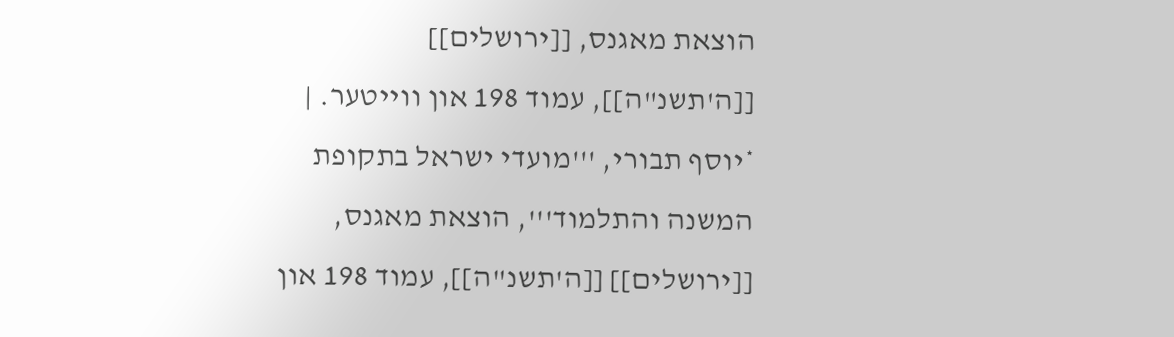הוצאת מאגנס, [[ירושלים]] [[ה'תשנ"ה]], עמוד 198 און ווייטער. | *יוסף תבורי, '''מועדי ישראל בתקופת המשנה והתלמוד''', הוצאת מאגנס, [[ירושלים]] [[ה'תשנ"ה]], עמוד 198 און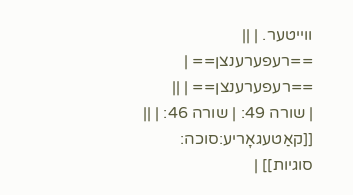ווייטער. | ||
==רעפערענצן== | ==רעפערענצן== | ||
| שורה 49: | שורה 46: | ||
[[קאַטעגאָריע:סוכה: סוגיות]] |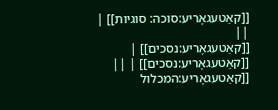[[קאַטעגאָריע:סוכה: סוגיות]] | ||
[[קאַטעגאָריע:נסכים]] | [[קאַטעגאָריע:נסכים]] | ||
[[קאַטעגאָריע:המכלול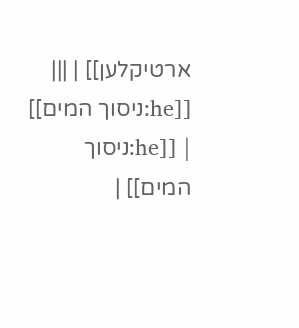ארטיקלען]] | |||
[[he:ניסוך המים]] | [[he:ניסוך המים]] |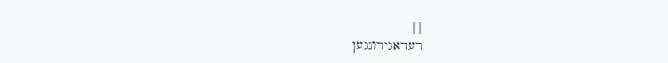||
רעדאגירונגען